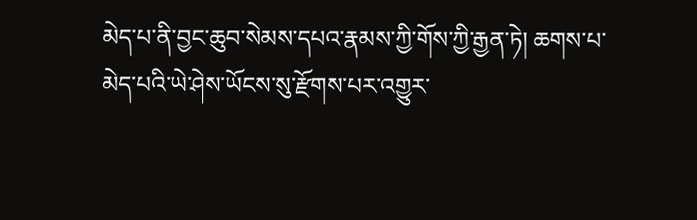མེད་པ་ནི་བྱང་ཆུབ་སེམས་དཔའ་རྣམས་ཀྱི་གོས་ཀྱི་རྒྱན་ཏེ། ཆགས་པ་མེད་པའི་ཡེ་ཤེས་ཡོངས་སུ་རྫོགས་པར་འགྱུར་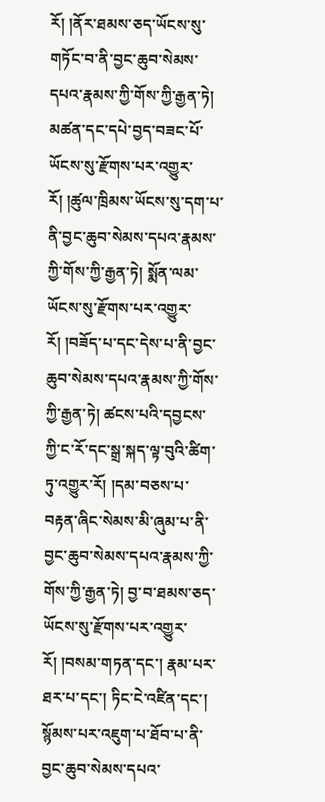རོ། །ནོར་ཐམས་ཅད་ཡོངས་སུ་གཏོང་བ་ནི་བྱང་ཆུབ་སེམས་དཔའ་རྣམས་ཀྱི་གོས་ཀྱི་རྒྱན་ཏེ། མཚན་དང་དཔེ་བྱད་བཟང་པོ་ཡོངས་སུ་རྫོགས་པར་འགྱུར་རོ། །ཚུལ་ཁྲིམས་ཡོངས་སུ་དག་པ་ནི་བྱང་ཆུབ་སེམས་དཔའ་རྣམས་ཀྱི་གོས་ཀྱི་རྒྱན་ཏེ། སྨོན་ལམ་ཡོངས་སུ་རྫོགས་པར་འགྱུར་རོ། །བཟོད་པ་དང་དེས་པ་ནི་བྱང་ཆུབ་སེམས་དཔའ་རྣམས་ཀྱི་གོས་ཀྱི་རྒྱན་ཏེ། ཚངས་པའི་དབྱངས་ཀྱི་ང་རོ་དང་སྒྲ་སྐད་ལྟ་བུའི་ཚིག་ཏུ་འགྱུར་རོ། །དམ་བཅས་པ་བརྟན་ཞིང་སེམས་མི་ཞུམ་པ་ནི་བྱང་ཆུབ་སེམས་དཔའ་རྣམས་ཀྱི་གོས་ཀྱི་རྒྱན་ཏེ། བྱ་བ་ཐམས་ཅད་ཡོངས་སུ་རྫོགས་པར་འགྱུར་རོ། །བསམ་གཏན་དང་། རྣམ་པར་ཐར་པ་དང་། ཏིང་ངེ་འཛིན་དང་། སྙོམས་པར་འཇུག་པ་ཐོབ་པ་ནི་བྱང་ཆུབ་སེམས་དཔའ་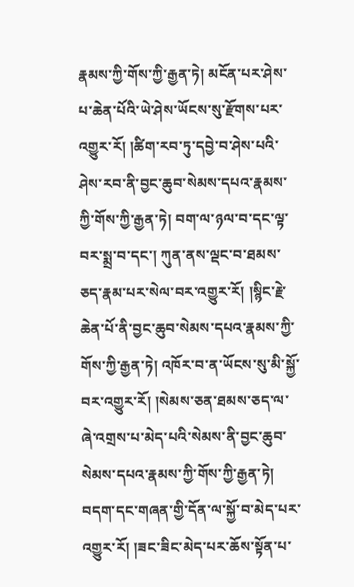རྣམས་ཀྱི་གོས་ཀྱི་རྒྱན་ཏེ། མངོན་པར་ཤེས་པ་ཆེན་པོའི་ཡེ་ཤེས་ཡོངས་སུ་རྫོགས་པར་འགྱུར་རོ། །ཚིག་རབ་ཏུ་དབྱེ་བ་ཤེས་པའི་ཤེས་རབ་ནི་བྱང་ཆུབ་སེམས་དཔའ་རྣམས་ཀྱི་གོས་ཀྱི་རྒྱན་ཏེ། བག་ལ་ཉལ་བ་དང་ལྟ་བར་སྨྲ་བ་དང་། ཀུན་ནས་ལྡང་བ་ཐམས་ཅད་རྣམ་པར་སེལ་བར་འགྱུར་རོ། །སྙིང་རྗེ་ཆེན་པོ་ནི་བྱང་ཆུབ་སེམས་དཔའ་རྣམས་ཀྱི་གོས་ཀྱི་རྒྱན་ཏེ། འཁོར་བ་ན་ཡོངས་སུ་མི་སྐྱོ་བར་འགྱུར་རོ། །སེམས་ཅན་ཐམས་ཅད་ལ་ཞེ་འགྲས་པ་མེད་པའི་སེམས་ནི་བྱང་ཆུབ་སེམས་དཔའ་རྣམས་ཀྱི་གོས་ཀྱི་རྒྱན་ཏེ། བདག་དང་གཞན་གྱི་དོན་ལ་སྐྱོ་བ་མེད་པར་འགྱུར་རོ། །ཟང་ཟིང་མེད་པར་ཆོས་སྟོན་པ་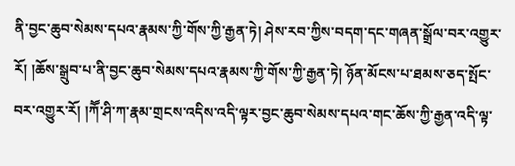ནི་བྱང་ཆུབ་སེམས་དཔའ་རྣམས་ཀྱི་གོས་ཀྱི་རྒྱན་ཏེ། ཤེས་རབ་ཀྱིས་བདག་དང་གཞན་སྒྲོལ་བར་འགྱུར་རོ། །ཆོས་སྒྲུབ་པ་ནི་བྱང་ཆུབ་སེམས་དཔའ་རྣམས་ཀྱི་གོས་ཀྱི་རྒྱན་ཏེ། ཉོན་མོངས་པ་ཐམས་ཅད་སྤོང་བར་འགྱུར་རོ། །ཀཽ་ཤི་ཀ་རྣམ་གྲངས་འདིས་འདི་ལྟར་བྱང་ཆུབ་སེམས་དཔའ་གང་ཆོས་ཀྱི་རྒྱན་འདི་ལྟ་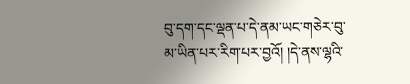བུ་དག་དང་ལྡན་པ་དེ་ནམ་ཡང་གཅེར་བུ་མ་ཡིན་པར་རིག་པར་བྱའོ། །དེ་ནས་ལྷའི་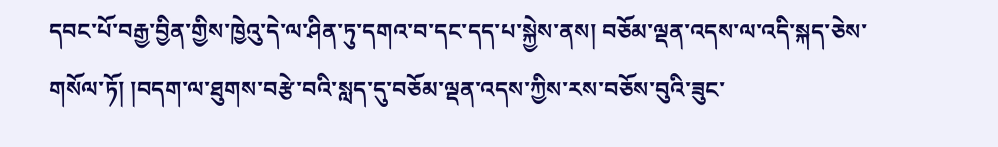དབང་པོ་བརྒྱ་བྱིན་གྱིས་ཁྱེའུ་དེ་ལ་ཤིན་ཏུ་དགའ་བ་དང་དད་པ་སྐྱེས་ནས། བཅོམ་ལྡན་འདས་ལ་འདི་སྐད་ཅེས་གསོལ་ཏོ། །བདག་ལ་ཐུགས་བརྩེ་བའི་སླད་དུ་བཅོམ་ལྡན་འདས་ཀྱིས་རས་བཅོས་བུའི་ཟུང་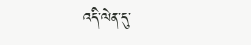འདི་ལེན་དུ་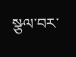སྩལ་བར་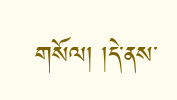གསོལ། །དེ་ནས་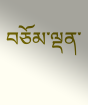བཅོམ་ལྡན་